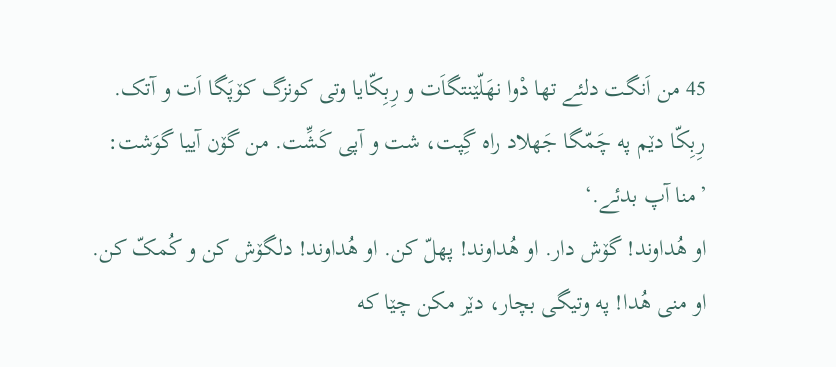45 من اَنگت دلئے تها دْوا نهَلّێنتگاَت و رِبِکّایا وتی کونزگ کۆپَگا اَت و آتک. رِبِکّا دێم په چَمّگا جَهلاد راه گِپت، شت و آپی کَشِّت. من گۆن آییا گوَشت: ’منا آپ بدئے.‘
او هُداوند! گۆش دار. او هُداوند! پهلّ کن. او هُداوند! دلگۆش کن و کُمکّ کن. او منی هُدا! په وتیگی بچار، دێر مکن چێا که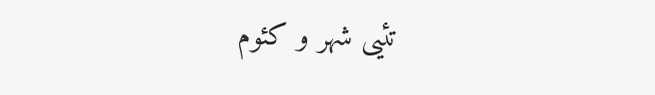تئیی شهر و کئوم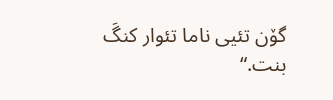گۆن تئیی ناما تئوار کنگَ بنت.“